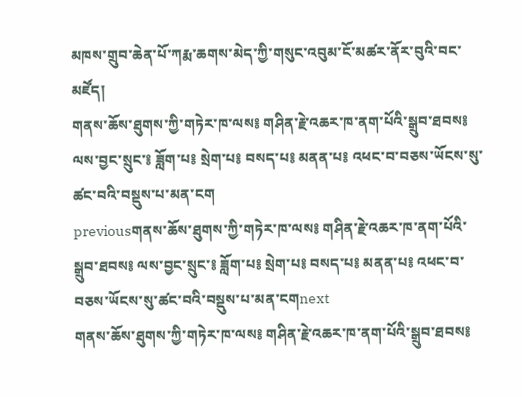མཁས་གྲུབ་ཆེན་པོ་ཀརྨ་ཆགས་མེད་ཀྱི་གསུང་འབུམ་ངོ་མཚར་ནོར་བུའི་བང་མཛོད།
གནས་ཆོས་ཐུགས་ཀྱི་གཏེར་ཁ་ལས༔ གཤིན་རྗེ་འཆར་ཁ་ནག་པོའི་སྒྲུབ་ཐབས༔ ལས་བྱང་སྲུང་༔ ཟློག་པ༔ སྲེག་པ༔ བསད་པ༔ མནན་པ༔ འཕང་བ་བཅས་ཡོངས་སུ་ཚང་བའི་བསྡུས་པ་མན་ངག
previousགནས་ཆོས་ཐུགས་ཀྱི་གཏེར་ཁ་ལས༔ གཤིན་རྗེ་འཆར་ཁ་ནག་པོའི་སྒྲུབ་ཐབས༔ ལས་བྱང་སྲུང་༔ ཟློག་པ༔ སྲེག་པ༔ བསད་པ༔ མནན་པ༔ འཕང་བ་བཅས་ཡོངས་སུ་ཚང་བའི་བསྡུས་པ་མན་ངགnext
གནས་ཆོས་ཐུགས་ཀྱི་གཏེར་ཁ་ལས༔ གཤིན་རྗེ་འཆར་ཁ་ནག་པོའི་སྒྲུབ་ཐབས༔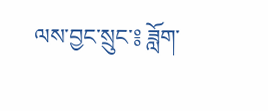ལས་བྱང་སྲུང་༔ ཟློག་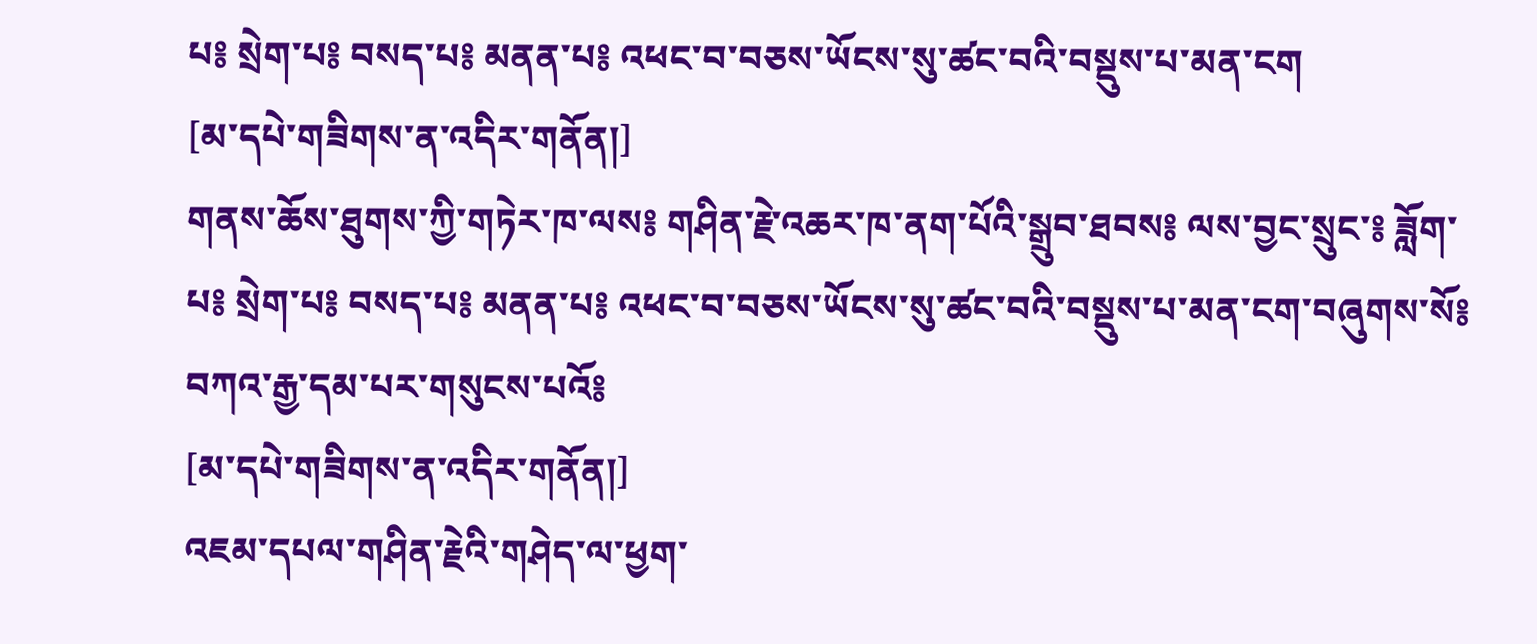པ༔ སྲེག་པ༔ བསད་པ༔ མནན་པ༔ འཕང་བ་བཅས་ཡོངས་སུ་ཚང་བའི་བསྡུས་པ་མན་ངག
[མ་དཔེ་གཟིགས་ན་འདིར་གནོན།]
གནས་ཆོས་ཐུགས་ཀྱི་གཏེར་ཁ་ལས༔ གཤིན་རྗེ་འཆར་ཁ་ནག་པོའི་སྒྲུབ་ཐབས༔ ལས་བྱང་སྲུང་༔ ཟློག་པ༔ སྲེག་པ༔ བསད་པ༔ མནན་པ༔ འཕང་བ་བཅས་ཡོངས་སུ་ཚང་བའི་བསྡུས་པ་མན་ངག་བཞུགས་སོ༔ བཀའ་རྒྱ་དམ་པར་གསུངས་པའོ༔
[མ་དཔེ་གཟིགས་ན་འདིར་གནོན།]
འཇམ་དཔལ་གཤིན་རྗེའི་གཤེད་ལ་ཕྱག་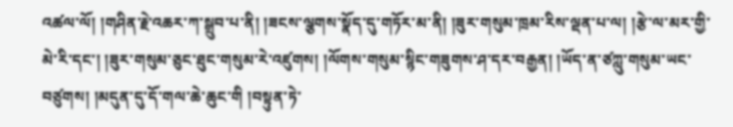འཚལ་ལོ། །གཤིན་རྗེ་འཆར་ཀ་སྒྲུབ་པ་ནི། །ཟངས་ལྕགས་སྣོད་དུ་གཏོར་མ་ནི། །ཟུར་གསུམ་ཁྲམ་རིས་ལྡན་པ་ལ། །རྩེ་ལ་མར་གྱི་མེ་རི་དང་། །ཟུར་གསུམ་ཅུང་ཐུང་གསུམ་རེ་འཛུགས། །ལོགས་གསུམ་སྙིང་གཟུགས་ཤ་དར་བརྒྱན། །ཡོད་ན་ཙཀླུ་གསུམ་ཡང་བཙུགས། །མདུན་དུ་དོ་གལ་ཆེ་ཆུང་གི །བསྟུན་ཏེ་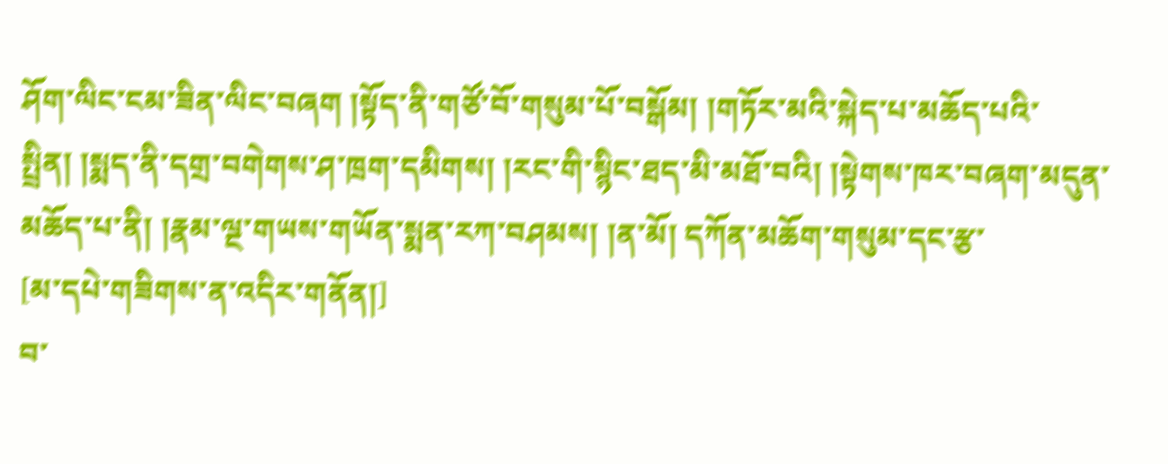ཤོག་ལིང་ངམ་ཟིན་ལིང་བཞག །སྟོད་ནི་གཙོ་བོ་གསུམ་པོ་བསྒོམ། །གཏོར་མའི་སྐེད་པ་མཆོད་པའི་སྤྲིན། །སྨད་ནི་དགྲ་བགེགས་ཤ་ཁྲག་དམིགས། །རང་གི་སྙིང་ཐད་མི་མཐོ་བའི། །སྟེགས་ཁར་བཞག་མདུན་མཆོད་པ་ནི། །རྣམ་ལྔ་གཡས་གཡོན་སྨན་རཀ་བཤམས། །ན་མོ། དཀོན་མཆོག་གསུམ་དང་རྩ་
[མ་དཔེ་གཟིགས་ན་འདིར་གནོན།]
བ་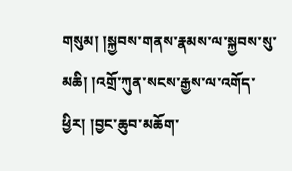གསུམ། །སྐྱབས་གནས་རྣམས་ལ་སྐྱབས་སུ་མཆི། །འགྲོ་ཀུན་སངས་རྒྱས་ལ་འགོད་ཕྱིར། །བྱང་ཆུབ་མཆོག་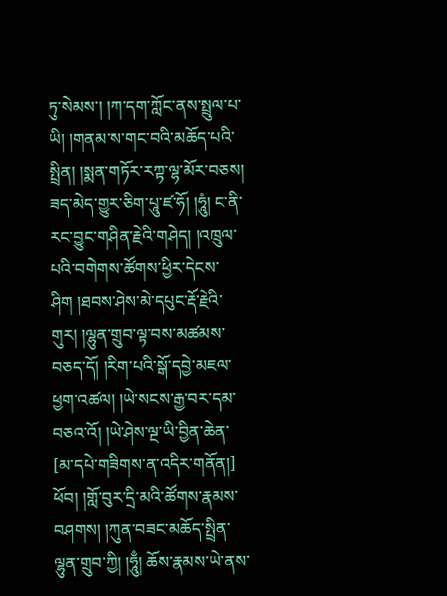ཏུ་སེམས་། །ཀ་དག་ཀློང་ནས་སྤྲུལ་པ་ཡི། །གནམ་ས་གང་བའི་མཆོད་པའི་སྤྲིན། །སྨན་གཏོར་རཀྟ་ལྷ་མོར་བཅས། ཟད་མེད་གྱུར་ཅིག་པཱུ་ཛ་ཧོ། །ཧཱུཾ། ང་ནི་རང་བྱུང་གཤིན་རྗེའི་གཤེད། །འཁྲུལ་པའི་བགེགས་ཚོགས་ཕྱིར་དེངས་ཤིག །ཐབས་ཤེས་མེ་དཔུང་རྡོ་རྗེའི་གུར། །ལྷུན་གྲུབ་ལྟ་བས་མཚམས་བཅད་དོ། །རིག་པའི་སྒོ་དབྱེ་མཇལ་ཕྱག་འཚལ། །ཡེ་སངས་རྒྱ་བར་དམ་བཅའ་འོ། །ཡེ་ཤེས་ལྔ་ཡི་བྱིན་ཆེན་
[མ་དཔེ་གཟིགས་ན་འདིར་གནོན།]
ཕོབ། །གློ་བུར་དྲི་མའི་ཚོགས་རྣམས་བཤགས། །ཀུན་བཟང་མཆོད་སྤྲིན་ལྷུན་གྲུབ་ཀྱི། །ཧཱུྃ། ཆོས་རྣམས་ཡེ་ནས་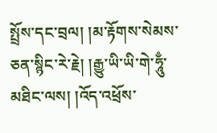སྤྲོས་དང་བྲལ། །མ་རྟོགས་སེམས་ཅན་སྙིང་རེ་རྗེ། །རྒྱུ་ཡི་ཡི་གེ་ཧཱུྃ་མཐིང་ལས། །འོད་འཕྲོས་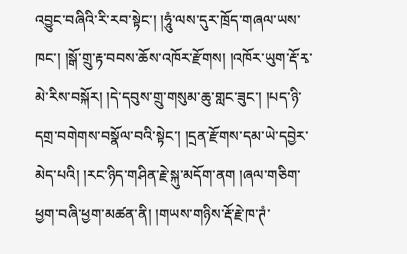འབྱུང་བཞིའི་རི་རབ་སྟེང་། །ཧཱུཾ་ལས་དུར་ཁྲོད་གཞལ་ཡས་ཁང་། །སྒོ་གྲུ་རྟ་བབས་ཆོས་འཁོར་རྫོགས། །འཁོར་ཡུག་རྡོ་རྭ་མེ་རིས་བསྐོར། །དེ་དབུས་གྲུ་གསུམ་ཆུ་གླང་ཟུང་། །པད་ཉི་དགྲ་བགེགས་བསྣོལ་བའི་སྟེང་། །དྲན་རྫོགས་དམ་ཡེ་དབྱེར་མེད་པའི། །རང་ཉིད་གཤིན་རྗེ་སྐུ་མདོག་ནག །ཞལ་གཅིག་ཕྱག་བཞི་ཕྱག་མཚན་ནི། །གཡས་གཉིས་རྡོ་རྗེ་ཁ་ཊཾ་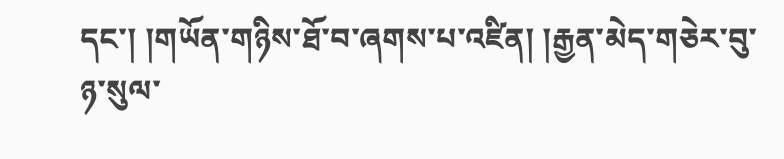དང་། །གཡོན་གཉིས་ཐོ་བ་ཞགས་པ་འཛིན། །རྒྱན་མེད་གཅེར་བུ་ཉ་སུལ་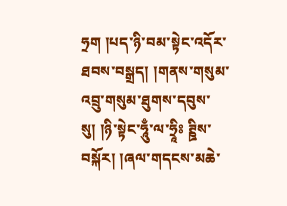ཧྲག །པད་ཉི་བམ་སྟེང་འདོར་ཐབས་བསྒྲད། །གནས་གསུམ་འབྲུ་གསུམ་ཐུགས་དབུས་སུ། །ཉི་སྟེང་ཧཱུྃ་ལ་ཧྲཱིཿ ཊྛིས་བསྐོར། །ཞལ་གདངས་མཆེ་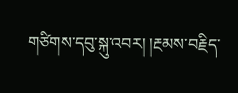གཙིགས་དབུ་སྐུ་འབར། །རྔམས་བརྗིད་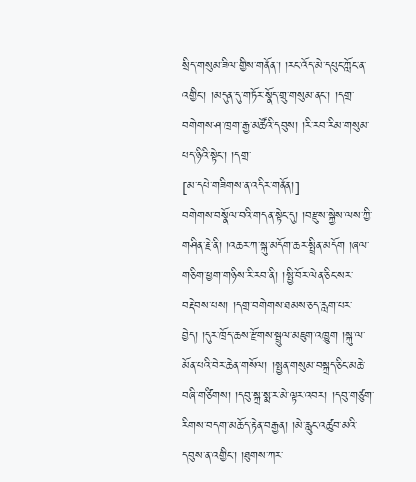སྲིད་གསུམ་ཟིལ་གྱིས་གནོན་། །རང་འོད་མེ་དཔུང་ཀློང་ན་འགྱིང་། །མདུན་དུ་གཏོར་སྣོད་གྲུ་གསུམ་ནང་། །དགྲ་བགེགས་ཤ་ཁྲག་རྒྱ་མཚོའི་དབུས། །རི་རབ་རིམ་གསུམ་པད་ཉིའི་སྟེང་། །དགྲ་
[མ་དཔེ་གཟིགས་ན་འདིར་གནོན།]
བགེགས་བསྣོལ་བའི་གདན་སྟེང་དུ། །བརྫུས་སྐྱེས་ལས་ཀྱི་གཤིན་རྗེ་ནི། །འཆར་ཀ་སྐུ་མདོག་ཆར་སྤྲིན་མདོག །ཞལ་གཅིག་ཕྱག་གཉིས་རི་རབ་ནི། །སྤྱི་བོར་ལེན་ཅིང་སར་བརྡེབས་པས། །དགྲ་བགེགས་ཐམས་ཅད་རླག་པར་བྱེད། །དུར་ཁྲོད་ཆས་རྫོགས་སྦྲུལ་མཇུག་འཁྱུག །སྐུ་ལ་མོན་པའི་བེར་ཆེན་གསོལ། །སྤྱན་གསུམ་བསྐྲད་ཅིང་མཆེ་བཞི་གཙིགས། །དབུ་སྐྲ་སྨ་ར་མེ་ལྟར་འབར། །དབུ་གཙུག་རིགས་བདག་མཆོད་རྟེན་བརྒྱན། །མེ་རླུང་འཚུབ་མའི་དབུས་ན་འགྱིང་། །ཐུགས་ཀར་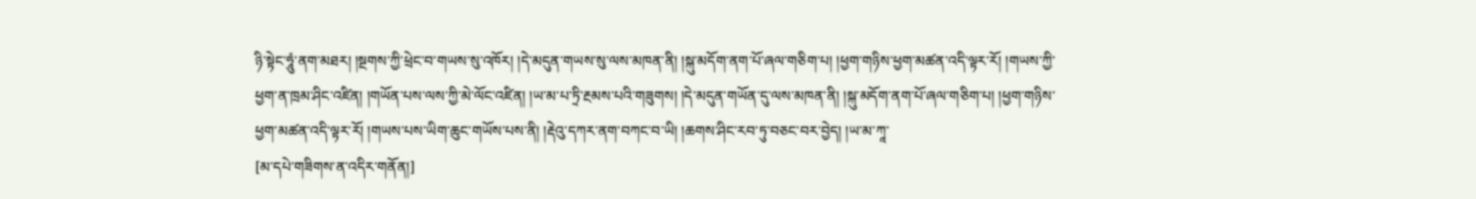ཉི་སྟེང་ཧཱུཾ་ནག་མཐར། །སྔགས་ཀྱི་ཕྲེང་བ་གཡས་སུ་འཁོར། །དེ་མདུན་གཡས་སུ་ལས་མཁན་ནི། །སྐུ་མདོག་ནག་པོ་ཞལ་གཅིག་པ། །ཕྱག་གཉིས་ཕྱག་མཚན་འདི་ལྟར་རོ། །གཡས་ཀྱི་ཕྱག་ན་ཁྲམ་ཤིང་འཛིན། །གཡོན་པས་ལས་ཀྱི་མེ་ལོང་འཛིན། །ཡ་མ་པ་ཏྲི་རྔམས་པའི་གཟུགས། །དེ་མདུན་གཡོན་དུ་ལས་མཁན་ནི། །སྐུ་མདོག་ནག་པོ་ཞལ་གཅིག་པ། །ཕྱག་གཉིས་ཕྱག་མཚན་འདི་ལྟར་རོ། །གཡས་པས་ཡིག་ཆུང་གཡོས་པས་ནི། །རྡེའུ་དཀར་ནག་བཀང་བ་ཡི། །ཆགས་ཤིང་རབ་ཏུ་བཅང་བར་བྱེད། །ཡ་མ་ཀཱ་
[མ་དཔེ་གཟིགས་ན་འདིར་གནོན།]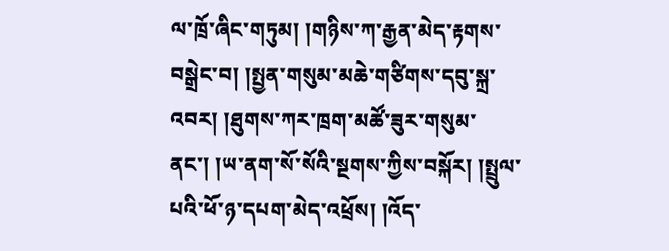ལ་ཁྲོ་ཞིང་གཏུམ། །གཉིས་ཀ་རྒྱན་མེད་རྟགས་བསྒྲེང་བ། །སྤྱན་གསུམ་མཆེ་གཙིགས་དབུ་སྐྲ་འབར། །ཐུགས་ཀར་ཁྲག་མཚོ་ཟུར་གསུམ་ནང་། །ཡ་ནག་སོ་སོའི་སྔགས་ཀྱིས་བསྐོར། །སྤྲུལ་པའི་ཕོ་ཉ་དཔག་མེད་འཕྲོས། །འོད་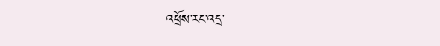འཕྲོས་རང་འདྲ་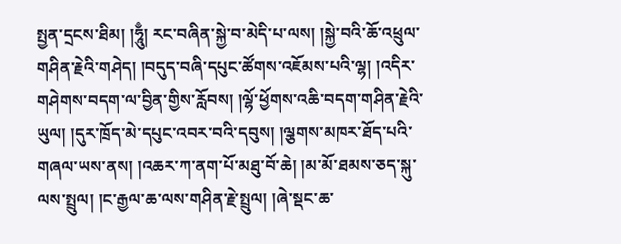སྤྱན་དྲངས་ཐིམ། །ཧཱུྃ། རང་བཞིན་སྐྱེ་བ་མེདི་པ་ལས། །སྐྱེ་བའི་ཆོ་འཕྲུལ་གཤིན་རྗེའི་གཤེད། །བདུད་བཞི་དཔུང་ཚོགས་འཇོམས་པའི་ལྷ། །འདིར་གཤེགས་བདག་ལ་བྱིན་གྱིས་རློབས། །ལྷོ་ཕྱོགས་འཆི་བདག་གཤིན་རྗེའི་ཡུལ། །དུར་ཁྲོད་མེ་དཔུང་འབར་བའི་དབུས། །ལྕགས་མཁར་ཐོད་པའི་གཞལ་ཡས་ནས། །འཆར་ཀ་ནག་པོ་མཐུ་བོ་ཆེ། །མ་མོ་ཐམས་ཅད་སྐུ་ལས་སྤྲུལ། །ང་རྒྱལ་ཆ་ལས་གཤིན་རྗེ་སྤྲུལ། །ཞེ་སྡང་ཆ་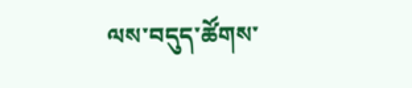ལས་བདུད་ཚོགས་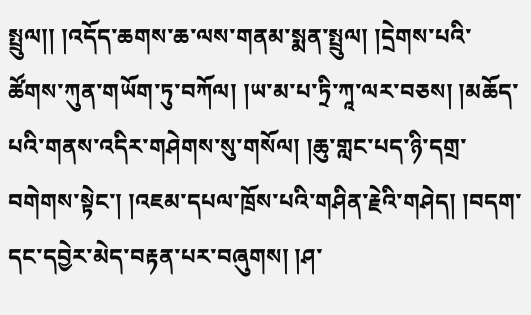སྤྲུལ།། །འདོད་ཆགས་ཆ་ལས་གནམ་སྨན་སྤྲུལ། །དྲེགས་པའི་ཚོགས་ཀུན་གཡོག་ཏུ་བཀོལ། །ཡ་མ་པ་ཏྲི་ཀཱ་ལར་བཅས། །མཆོད་པའི་གནས་འདིར་གཤེགས་སུ་གསོལ། །ཆུ་གླང་པད་ཉི་དགྲ་བགེགས་སྟེང་། །འཇམ་དཔལ་ཁྲོས་པའི་གཤིན་རྗེའི་གཤེད། །བདག་དང་དབྱེར་མེད་བརྟན་པར་བཞུགས། །ཤ་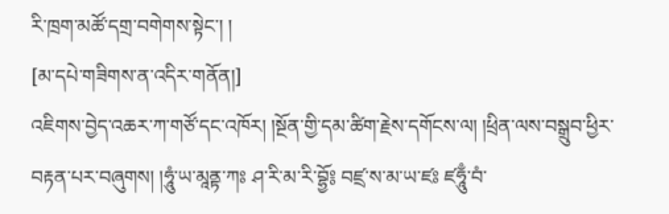རི་ཁྲག་མཚོ་དགྲ་བགེགས་སྟེང་། །
[མ་དཔེ་གཟིགས་ན་འདིར་གནོན།]
འཇིགས་བྱེད་འཆར་ཀ་གཙོ་དང་འཁོར། །སྔོན་གྱི་དམ་ཚིག་རྗེས་དགོངས་ལ། །ཕྲིན་ལས་བསྒྲུབ་ཕྱིར་བརྟན་པར་བཞུགས། །ཧཱུཾ་ཡ་མཱནྟ་ཀཿ ཤ་རི་མ་རི་བྷྱོ༔ བཛྲ་ས་མ་ཡ་ཛཿ ཛཧཱུྃ་བཾ་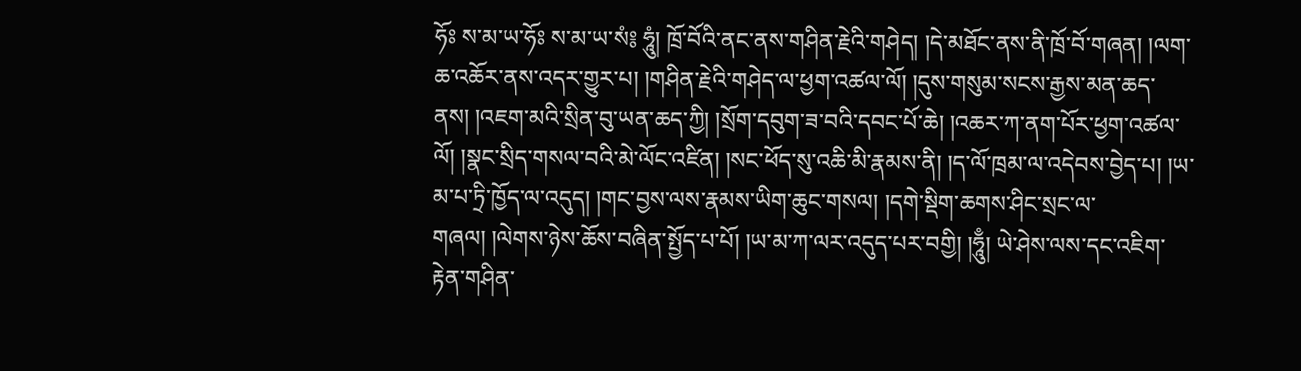ཧོཿ ས་མ་ཡ་ཧོཿ ས་མ་ཡ་སཾ༔ ཧཱུཾ། ཁྲོ་བོའི་ནང་ནས་གཤིན་རྗེའི་གཤེད། །དེ་མཐོང་ནས་ནི་ཁྲོ་བོ་གཞན། །ལག་ཆ་འཆོར་ནས་འདར་གྱུར་པ། །གཤིན་རྗེའི་གཤེད་ལ་ཕྱག་འཚལ་ལོ། །དུས་གསུམ་སངས་རྒྱས་མན་ཆད་ནས། །འཇག་མའི་སྲིན་བུ་ཡན་ཆད་ཀྱི། །སྲོག་དབུག་ཟ་བའི་དབང་པོ་ཆེ། །འཆར་ཀ་ནག་པོར་ཕྱག་འཚལ་ལོ། །སྣང་སྲིད་གསལ་བའི་མེ་ལོང་འཛིན། །སང་ཕོད་སུ་འཆི་མི་རྣམས་ནི། །ད་ལོ་ཁྲམ་ལ་འདེབས་བྱེད་པ། །ཡ་མ་པ་ཏྲི་ཁྱོད་ལ་འདུད། །གང་བྱས་ལས་རྣམས་ཡིག་ཆུང་གསལ། །དགེ་སྡིག་ཆགས་ཤིང་སྲང་ལ་གཞལ། །ལེགས་ཉེས་ཆོས་བཞིན་སྤྱོད་པ་པོ། །ཡ་མ་ཀ་ལར་འདུད་པར་བགྱི། །ཧཱུྃ། ཡེ་ཤེས་ལས་དང་འཇིག་རྟེན་གཤིན་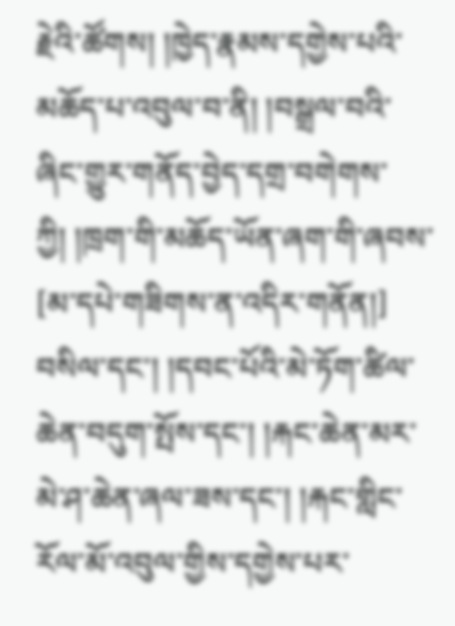རྗེའི་ཚོགས། །ཁྱེད་རྣམས་དགྱེས་པའི་མཆོད་པ་འབུལ་བ་ནི། །བསྒྲལ་བའི་ཞིང་གྱུར་གནོད་བྱེད་དགྲ་བགེགས་ཀྱི། །ཁྲག་གི་མཆོད་ཡོན་ཞག་གི་ཞབས་
[མ་དཔེ་གཟིགས་ན་འདིར་གནོན།]
བསིལ་དང་། །དབང་པོའི་མེ་ཏོག་ཚིལ་ཆེན་བདུག་སྤོས་དང་། །རྐང་ཆེན་མར་མེ་ཤ་ཆེན་ཞལ་ཟས་དང་། །རྐང་གླིང་རོལ་མོ་འབུལ་གྱིས་དགྱེས་པར་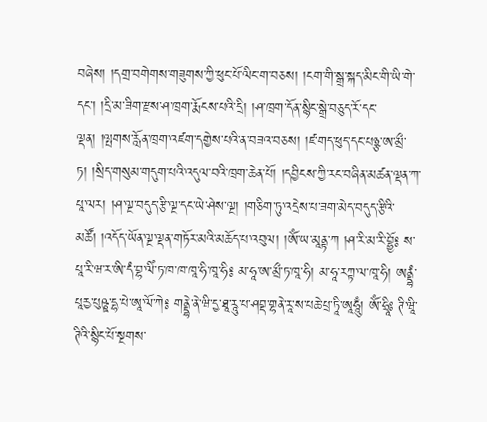བཞེས། །དགྲ་བགེགས་གཟུགས་ཀྱི་ཕུང་པོ་ལིང་ག་བཅས། །ངག་གི་སྒྲ་སྐད་མིང་གི་ཡི་གེ་དང་། །དྲི་མ་ཟིག་རྫས་ཤ་ཁྲག་རྨོངས་པའི་དྲི། །ཤ་ཁྲག་དོན་སྙིང་སྒྲེ་བཅུད་རོ་དང་ལྡན། །ལྤགས་རློན་ཁྲག་འཛག་དགྱེས་པའི་ན་བཟའ་བཅས། །ཛ་གད་ཕུད་དང་པཉྩ་ཨ་མྲྀ་ཏ། །སྲིད་གསུམ་གདུག་པའི་འདུལ་བའི་ཁྲག་ཆེན་པོ། །དབྱིངས་ཀྱི་རང་བཞིན་མཚན་ལྡན་ཀ་པཱ་ལར། །ཤ་ལྔ་བདུད་རྩི་ལྔ་དང་ཡེ་ཤེས་ལྔ། །གཅིག་ཏུ་འདྲེས་པ་ཟག་མེད་བདུད་རྩིའི་མཚོ། །འདོད་ཡོན་ལྔ་ལྡན་གཏོར་མའི་མཆོད་པ་འབུལ། །ཨོཾ་ཡ་མཱནྟ་ཀ །ཤ་རི་མ་རི་བྷྱོ༔ ས་པཱ་རི་ཝ་ར་ཨི་དཾ་བྷ་ལིཾ་ཏ་ཁ་ཁ་ཁཱ་ཧི་ཁཱ་ཧི༔ མ་ཧཱ་ཨ་མྲྀ་ཏ་ཁཱ་ཧི། མ་ཧཱ་རཀྟ་ལ་ཁཱ་ཧི། ཨནྡྷཾ་པཱརྱ་པུཥྛ་དྷ་པེ་ཨཱ་ལོ་ཀེ༔ གནྡྷེ་ནེ་ཝི་དྱ་ཐཱ་རཱུ་པ་ཤབྡ་གྷནེ་རཱ་ས་པཆེ་པྲ་ཏཱི་ཨཱཧཱུྃ། ཨོཾ་ཧྲཱིཿ ཊི་ཝཱི་ཊིའི་སྙིང་པོ་སྔགས་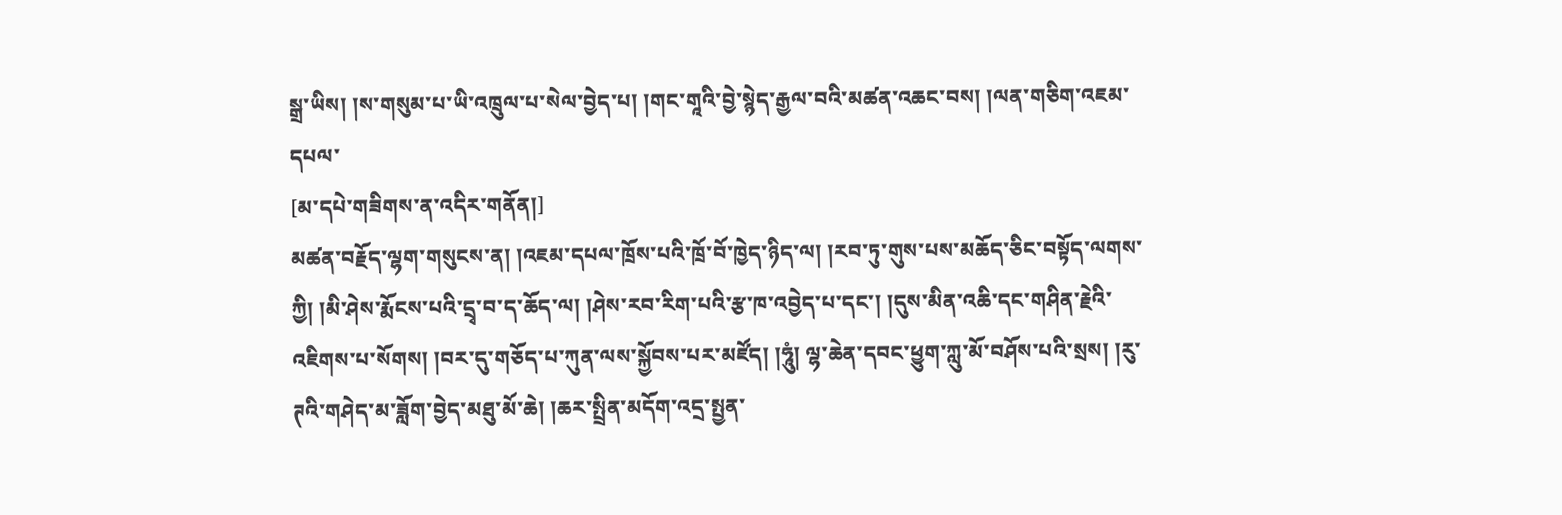སྒྲ་ཡིས། །ས་གསུམ་པ་ཡི་འཁྲུལ་པ་སེལ་བྱེད་པ། །གང་གཱའི་བྱེ་སྙེད་རྒྱལ་བའི་མཚན་འཆང་བས། །ལན་གཅིག་འཇམ་དཔལ་
[མ་དཔེ་གཟིགས་ན་འདིར་གནོན།]
མཚན་བརྗོད་ལྷག་གསུངས་ན། །འཇམ་དཔལ་ཁྲོས་པའི་ཁྲོ་བོ་ཁྱེད་ཉིད་ལ། །རབ་ཏུ་གུས་པས་མཆོད་ཅིང་བསྟོད་ལགས་ཀྱི། །མི་ཤེས་རྨོངས་པའི་དྲྭ་བ་ད་ཆོད་ལ། །ཤེས་རབ་རིག་པའི་རྩ་ཁ་འབྱེད་པ་དང་། །དུས་མིན་འཆི་དང་གཤིན་རྗེའི་འཇིགས་པ་སོགས། །བར་དུ་གཅོད་པ་ཀུན་ལས་སྐྱོབས་པར་མཛོད། །ཧཱུཾ། ལྷ་ཆེན་དབང་ཕྱུག་ཀླུ་མོ་བཤོས་པའི་སྲས། །རུ་ཊའི་གཤེད་མ་ཟློག་བྱེད་མཐུ་མོ་ཆེ། །ཆར་སྤྲིན་མདོག་འདྲ་སྤྱན་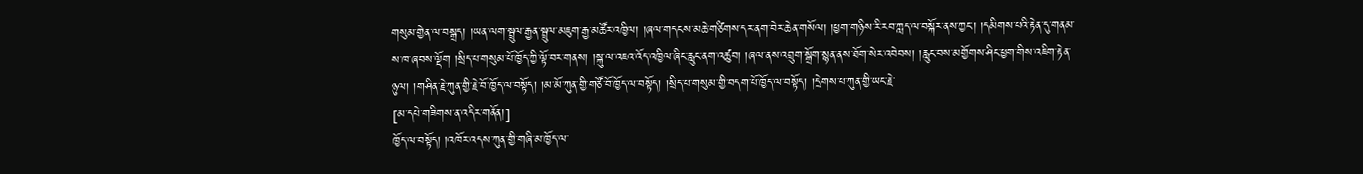གསུམ་གྱེན་ལ་བསྒྲད། །ཡན་ལག་སྦྲུལ་རྒྱན་སྦྲུལ་མཇུག་རྒྱ་མཚོར་འཁྱིལ། །ཞལ་གདངས་མཆེ་གཙིགས་དར་ནག་བེར་ཆེན་གསོལ། །ཕྱག་གཉིས་རི་རབ་ཀླད་ལ་བསྐོར་ནས་ཀྱང་། །དམིགས་པའི་རྟེན་དུ་གནམ་ས་ཁ་ཞབས་ལྡོག །སྲིད་པ་གསུམ་པོ་ཁྱོད་ཀྱི་ལྟོ་བར་གནས། །སྐུ་ལ་འཇའ་འོད་འཁྱིལ་ཞིང་རླུང་ནག་འཚུབ། །ཞལ་ནས་འབྲུག་སྒྲོག་སྙན་ནས་ཐོག་སེར་འབེབས། །རླུང་བས་མགྱོགས་ཤིང་ཕྱག་གིས་འཇིག་རྟེན་ཉུལ། །གཤིན་རྗེ་ཀུན་གྱི་རྗེ་བོ་ཁྱོད་ལ་བསྟོད། །མ་མོ་ཀུན་གྱི་གཙོ་བོ་ཁྱོད་ལ་བསྟོད། །སྲིད་པ་གསུམ་གྱི་བདག་པོ་ཁྱོད་ལ་བསྟོད། །དྲེགས་པ་ཀུན་གྱི་ཡང་རྗེ་
[མ་དཔེ་གཟིགས་ན་འདིར་གནོན།]
ཁྱོད་ལ་བསྟོད། །འཁོར་འདས་ཀུན་གྱི་གཞི་མ་ཁྱོད་ལ་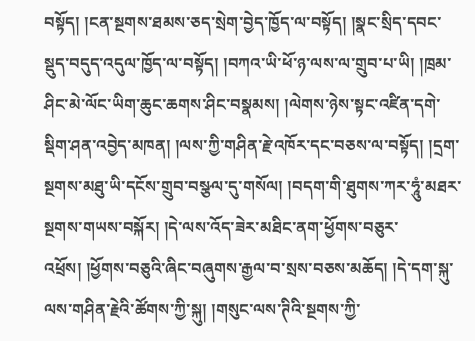བསྟོད། །ངན་སྔགས་ཐམས་ཅད་སྲེག་བྱེད་ཁྱོད་ལ་བསྟོད། །སྣང་སྲིད་དབང་སྡུད་བདུད་འདུལ་ཁྱོད་ལ་བསྟོད། །བཀའ་ཡི་ཕོ་ཉ་ལས་ལ་གྲུབ་པ་ཡི། །ཁྲམ་ཤིང་མེ་ལོང་ཡིག་ཆུང་ཆགས་ཤིང་བསྣམས། །ལེགས་ཉེས་སྟང་འཛིན་དགེ་སྡིག་ཤན་འབྱེད་མཁན། །ལས་ཀྱི་གཤིན་རྗེ་འཁོར་དང་བཅས་ལ་བསྟོད། །དྲག་སྔགས་མཐུ་ཡི་དངོས་གྲུབ་བསྩལ་དུ་གསོལ། །བདག་གི་ཐུགས་ཀར་ཧཱུཾ་མཐར་སྔགས་གཡས་བསྐོར། །དེ་ལས་འོད་ཟེར་མཐིང་ནག་ཕྱོགས་བཅུར་འཕྲོས། །ཕྱོགས་བཅུའི་ཞིང་བཞུགས་རྒྱལ་བ་སྲས་བཅས་མཆོད། །དེ་དག་སྐུ་ལས་གཤིན་རྗེའི་ཚོགས་ཀྱི་སྐུ། །གསུང་ལས་ཊིའི་སྔགས་ཀྱི་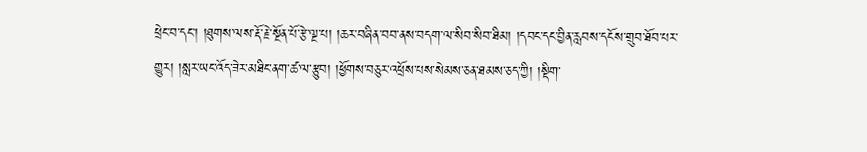ཕྲེང་བ་དང་། །ཐུགས་ལས་རྡོ་རྗེ་སྔོན་པོ་རྩེ་ལྔ་པ། །ཆར་བཞིན་བབ་ནས་བདག་ལ་སིབ་སིབ་ཐིམ། །དབང་དང་བྱིན་རླབས་དངོས་གྲུབ་ཐོབ་པར་གྱུར། །སླར་ཡང་འོད་ཟེར་མཐིང་ནག་ཚ་ལ་རྩུབ། །ཕྱོགས་བཅུར་འཕྲོས་པས་སེམས་ཅན་ཐམས་ཅད་ཀྱི། །སྡིག་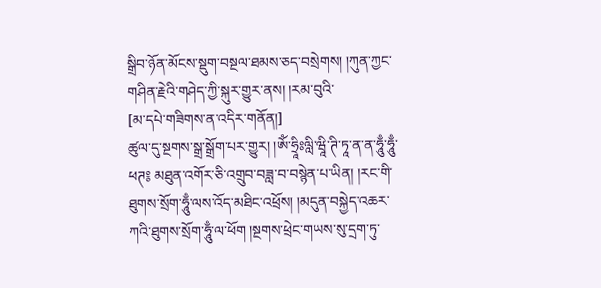སྒྲིབ་ཉོན་མོངས་སྡུག་བསྔལ་ཐམས་ཅད་བསྲེགས། །ཀུན་ཀྱང་གཤིན་རྗེའི་གཤེད་ཀྱི་སྐུར་གྱུར་ནས། །རམ་བུའི་
[མ་དཔེ་གཟིགས་ན་འདིར་གནོན།]
ཚུལ་དུ་སྔགས་སྒྲ་སྒྲོག་པར་གྱུར། །ཨོཾ་ཧྲཱིཿལླི་ཝཱི་ཊི་ཏཱ་ན་ན་ཧཱུྃ་ཧཱུྃ་ཕཊ༔ མཐུན་འགོར་ཅི་འགྲུབ་བཟླ་བ་བསྙེན་པ་ཡིན། །རང་གི་ཐུགས་སྲོག་ཧཱུྃ་ལས་འོད་མཐིང་འཕྲོས། །མདུན་བསྐྱེད་འཆར་ཀའི་ཐུགས་སྲོག་ཧཱུྃ་ལ་ཕོག །སྔགས་ཕྲེང་གཡས་སུ་དྲག་ཏུ་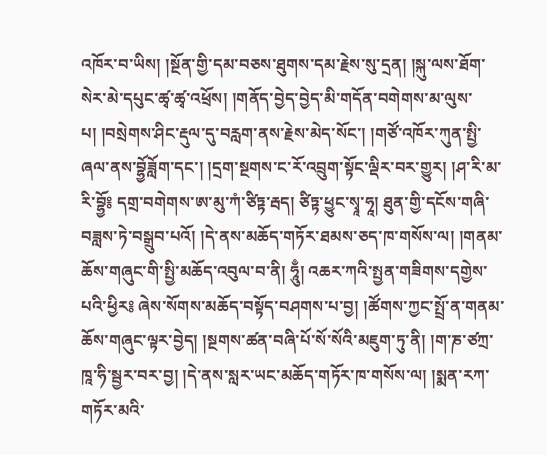འཁོར་བ་ཡིས། །སྔོན་གྱི་དམ་བཅས་ཐུགས་དམ་རྗེས་སུ་དྲན། །སྐུ་ལས་ཐོག་སེར་མེ་དཔུང་ཚྭ་ཚྭ་འཕྲོས། །གནོད་བྱེད་བྱེད་མི་གདོན་བགེགས་མ་ལུས་པ། །བསྲེགས་ཤིང་རྡུལ་དུ་བརླག་ནས་རྗེས་མེད་སོང་། །གཙོ་འཁོར་ཀུན་སྤྱི་ཞལ་ནས་བྷྱོཟློག་དང་། །དྲག་སྔགས་ང་རོ་འབྲུག་སྟོང་ལྡིར་བར་གྱུར། །ཤ་རི་མ་རི་བྷྱོ༔ དགྲ་བགེགས་ཨ་མུ་ཀཾ་ཙིཏྟ་རྦད། ཙིཏྟ་ཕྱུང་སྭཱ་ཧཱ། ཐུན་གྱི་དངོས་གཞི་བཟླས་ཏེ་བསྒྲུབ་པའོ། །དེ་ནས་མཆོད་གཏོར་ཐམས་ཅད་ཁ་གསོས་ལ། །གནམ་ཆོས་གཞུང་གི་སྤྱི་མཆོད་འབུལ་བ་ནི། ཧཱུྃ། འཆར་ཀའི་སྤྱན་གཟིགས་དགྱེས་པའི་ཕྱིར༔ ཞེས་སོགས་མཆོད་བསྟོད་བཤགས་པ་བྱ། །ཚོགས་ཀྱང་སྤྲོ་ན་གནམ་ཆོས་གཞུང་ལྟར་བྱེད། །སྔགས་ཚན་བཞི་པོ་སོ་སོའི་མཇུག་ཏུ་ནི། །ག་ཎ་ཙཀྲ་ཁཱ་ཧི་སྦྱར་བར་བྱ། །དེ་ནས་སླར་ཡང་མཆོད་གཏོར་ཁ་གསོས་ལ། །སྨན་རཀ་གཏོར་མའི་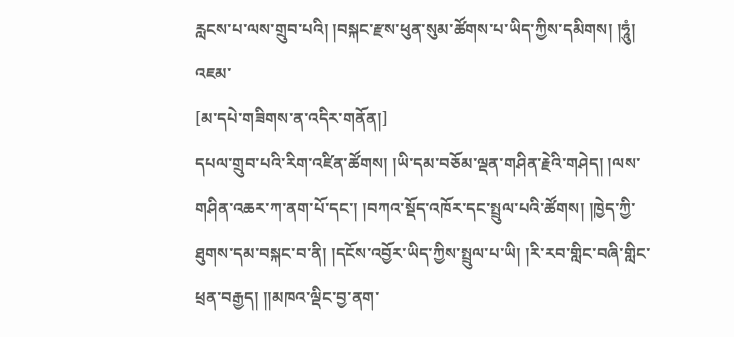རླངས་པ་ལས་གྲུབ་པའི། །བསྐང་རྫས་ཕུན་སུམ་ཚོགས་པ་ཡིད་ཀྱིས་དམིགས། །ཧཱུཾ། འཇམ་
[མ་དཔེ་གཟིགས་ན་འདིར་གནོན།]
དཔལ་གྲུབ་པའི་རིག་འཛིན་ཚོགས། །ཡི་དམ་བཅོམ་ལྡན་གཤིན་རྗེའི་གཤེད། །ལས་གཤིན་འཆར་ཀ་ནག་པོ་དང་། །བཀའ་སྡོད་འཁོར་དང་སྤྲུལ་པའི་ཚོགས། །ཁྱེད་ཀྱི་ཐུགས་དམ་བསྐང་བ་ནི། །དངོས་འབྱོར་ཡིད་ཀྱིས་སྤྲུལ་པ་ཡི། །རི་རབ་གླིང་བཞི་གླིང་ཕྲན་བརྒྱད། །།མཁའ་ལྡིང་བྱ་ནག་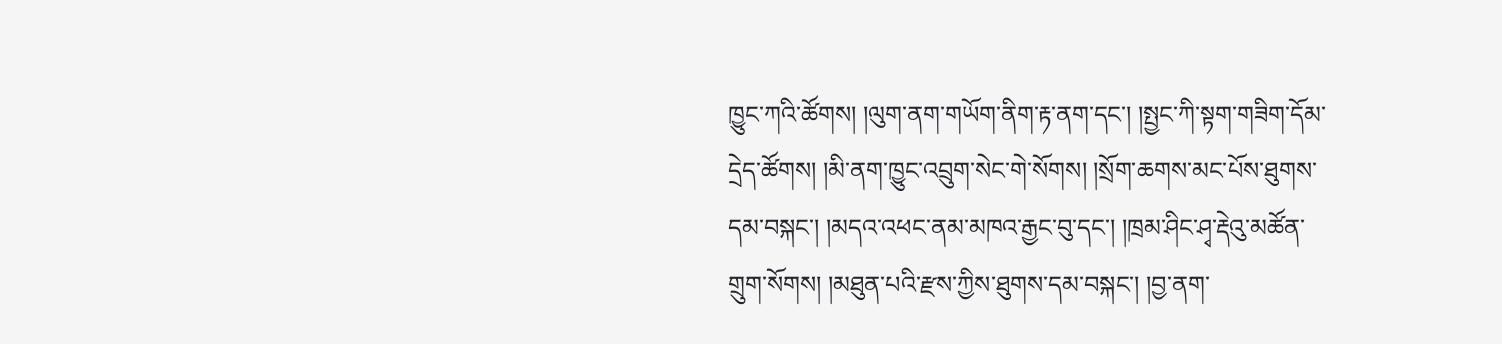ཁྱུང་ཀའི་ཚོགས། །ལུག་ནག་གཡོག་ནིག་རྟ་ནག་དང་། །སྤྱང་ཀི་སྟག་གཟིག་དོམ་དྲེད་ཚོགས། །མི་ནག་ཁྱུང་འབྲུག་སེང་གེ་སོགས། །སྲོག་ཆགས་མང་པོས་ཐུགས་དམ་བསྐང་། །མདའ་འཕང་ནམ་མཁའ་རྒྱང་བུ་དང་། །ཁྲམ་ཤིང་ཤྭ་རྡེའུ་མཚོན་གྲུག་སོགས། །མཐུན་པའི་རྫས་ཀྱིས་ཐུགས་དམ་བསྐང་། །བྱ་ནག་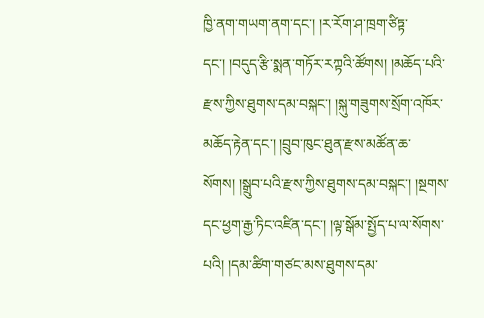ཁྱི་ནག་གཡག་ནག་དང་། །ར་རོག་ཤ་ཁྲག་ཙིཏྟ་དང་། །བདུད་རྩི་སྨན་གཏོར་རཀྟའི་ཚོགས། །མཆོད་པའི་རྫས་ཀྱིས་ཐུགས་དམ་བསྐང་། །སྐུ་གཟུགས་སྲོག་འཁོར་མཆོད་རྟེན་དང་། །བྲུབ་ཁུང་ཐུན་རྫས་མཚོན་ཆ་སོགས། །སྒྲུབ་པའི་རྫས་ཀྱིས་ཐུགས་དམ་བསྐང་། །སྔགས་དང་ཕྱག་རྒྱ་ཏིང་འཛིན་དང་། །ལྟ་སྒོམ་སྤྱོད་པ་ལ་སོགས་པའི། །དམ་ཚིག་གཙང་མས་ཐུགས་དམ་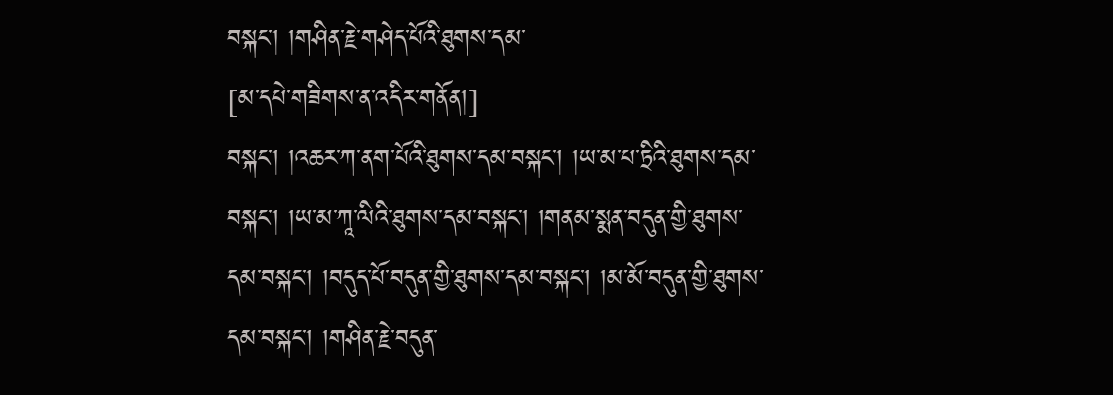བསྐང་། །གཤིན་རྗེ་གཤེད་པོའི་ཐུགས་དམ་
[མ་དཔེ་གཟིགས་ན་འདིར་གནོན།]
བསྐང་། །འཆར་ཀ་ནག་པོའི་ཐུགས་དམ་བསྐང་། །ཡ་མ་པ་ཏྲིའི་ཐུགས་དམ་བསྐང་། །ཡ་མ་ཀཱ་ལིའི་ཐུགས་དམ་བསྐང་། །གནམ་སྨན་བདུན་གྱི་ཐུགས་དམ་བསྐང་། །བདུད་པོ་བདུན་གྱི་ཐུགས་དམ་བསྐང་། །མ་མོ་བདུན་གྱི་ཐུགས་དམ་བསྐང་། །གཤིན་རྗེ་བདུན་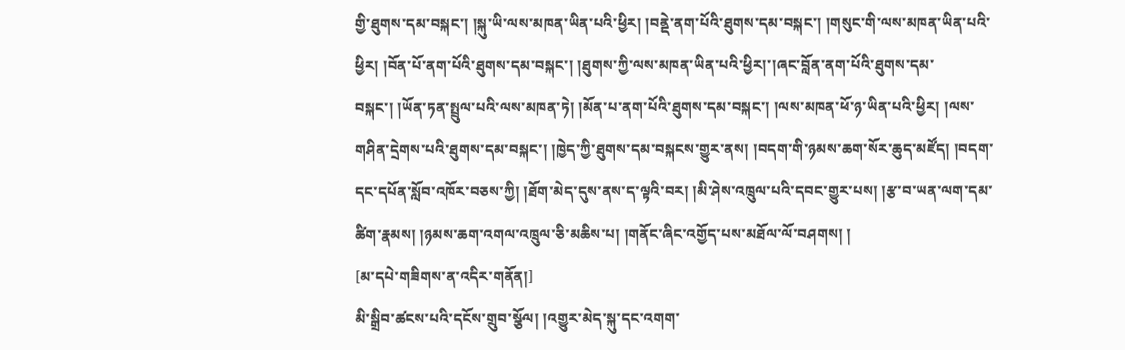གྱི་ཐུགས་དམ་བསྐང་། །སྐུ་ཡི་ལས་མཁན་ཡིན་པའི་ཕྱིར། །བནྡེ་ནག་པོའི་ཐུགས་དམ་བསྐང་། །གསུང་གི་ལས་མཁན་ཡིན་པའི་ཕྱིར། །བོན་པོ་ནག་པོའི་ཐུགས་དམ་བསྐང་། །ཐུགས་ཀྱི་ལས་མཁན་ཡིན་པའི་ཕྱིར།་།ཞང་བློན་ནག་པོའི་ཐུགས་དམ་བསྐང་། །ཡོན་ཏན་སྤྲུལ་པའི་ལས་མཁན་ཏེ། །མོན་པ་ནག་པོའི་ཐུགས་དམ་བསྐང་། །ལས་མཁན་ཕོ་ཉ་ཡིན་པའི་ཕྱིར། །ལས་གཤིན་དྲེགས་པའི་ཐུགས་དམ་བསྐང་། །ཁྱེད་ཀྱི་ཐུགས་དམ་བསྐངས་གྱུར་ནས། །བདག་གི་ཉམས་ཆག་སོར་ཆུད་མཛོད། །བདག་དང་དཔོན་སློབ་འཁོར་བཅས་ཀྱི། །ཐོག་མེད་དུས་ནས་ད་ལྟའི་བར། །མི་ཤེས་འཁྲུལ་པའི་དབང་གྱུར་པས། །རྩ་བ་ཡན་ལག་དམ་ཚིག་རྣམས། །ཉམས་ཆག་འགལ་འཁྲུལ་ཅི་མཆིས་པ། །གནོང་ཞིང་འགྱོད་པས་མཐོལ་ལོ་བཤགས། །
[མ་དཔེ་གཟིགས་ན་འདིར་གནོན།]
མི་སྒྲིབ་ཚངས་པའི་དངོས་གྲུབ་སྩོལ། །འགྱུར་མེད་སྐུ་དང་འགག་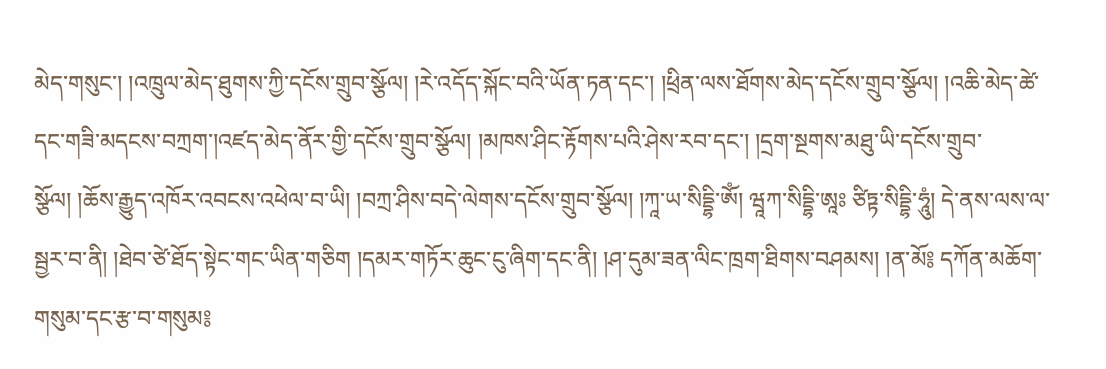མེད་གསུང་། །འཁྲུལ་མེད་ཐུགས་ཀྱི་དངོས་གྲུབ་སྩོལ། །རེ་འདོད་སྐོང་བའི་ཡོན་ཏན་དང་། །ཕྲིན་ལས་ཐོགས་མེད་དངོས་གྲུབ་སྩོལ། །འཆི་མེད་ཚེ་དང་གཟི་མདངས་བཀྲག་།འཛད་མེད་ནོར་གྱི་དངོས་གྲུབ་སྩོལ། །མཁས་ཤིང་རྟོགས་པའི་ཤེས་རབ་དང་། །དྲག་སྔགས་མཐུ་ཡི་དངོས་གྲུབ་སྩོལ། །ཆོས་རྒྱུད་འཁོར་འབངས་འཕེལ་བ་ཡི། །བཀྲ་ཤིས་བདེ་ལེགས་དངོས་གྲུབ་སྩོལ། །ཀཱ་ཡ་སིདྡྷི་ཨོཾ། ཝཱཀ་སིདྡྷི་ཨཱཿ ཙིཏྟ་སིདྡྷི་ཧཱུཾ། དེ་ནས་ལས་ལ་སྦྱར་བ་ནི། །ཐེབ་ཙེ་ཐོད་སྟེང་གང་ཡིན་གཅིག །དམར་གཏོར་ཆུང་ངུ་ཞིག་དང་ནི། །ཤ་དུམ་ཟན་ལིང་ཁྲག་ཐིགས་བཤམས། །ན་མོ༔ དཀོན་མཆོག་གསུམ་དང་རྩ་བ་གསུམ༔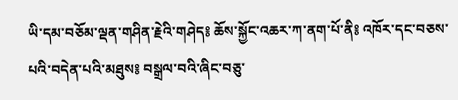ཡི་དམ་བཅོམ་ལྡན་གཤིན་རྗེའི་གཤེད༔ ཆོས་སྐྱོང་འཆར་ཀ་ནག་པོ་ནི༔ འཁོར་དང་བཅས་པའི་བདེན་པའི་མཐུས༔ བསྒྲལ་བའི་ཞིང་བཅུ་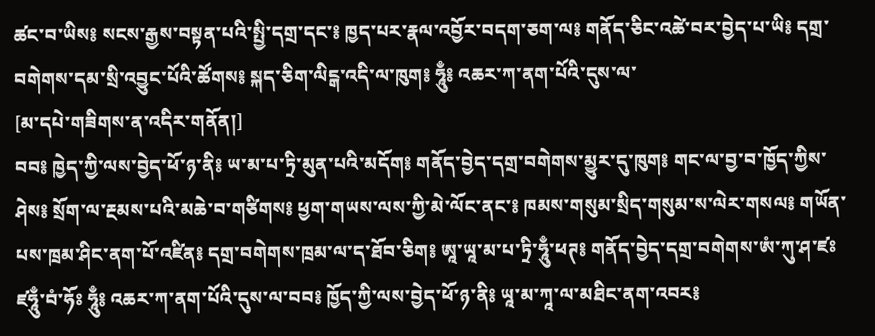ཚང་བ་ཡིས༔ སངས་རྒྱས་བསྟན་པའི་སྤྱི་དགྲ་དང་༔ ཁྱད་པར་རྣལ་འབྱོར་བདག་ཅག་ལ༔ གནོད་ཅིང་འཚེ་བར་བྱེད་པ་ཡི༔ དགྲ་བགེགས་དམ་སྲི་འབྱུང་པོའི་ཚོགས༔ སྐད་ཅིག་ལིངྒ་འདི་ལ་ཁུག༔ ཧཱུྃ༔ འཆར་ཀ་ནག་པོའི་དུས་ལ་
[མ་དཔེ་གཟིགས་ན་འདིར་གནོན།]
བབ༔ ཁྱེད་ཀྱི་ལས་བྱེད་ཕོ་ཉ་ནི༔ ཡ་མ་པ་ཏྲི་མུན་པའི་མདོག༔ གནོད་བྱེད་དགྲ་བགེགས་མྱུར་དུ་ཁུག༔ གང་ལ་བྱ་བ་ཁྱོད་ཀྱིས་ཤེས༔ སྲོག་ལ་རྔམས་པའི་མཆེ་བ་གཙིགས༔ ཕྱག་གཡས་ལས་ཀྱི་མེ་ལོང་ནང་༔ ཁམས་གསུམ་སྲིད་གསུམ་ས་ལེར་གསལ༔ གཡོན་པས་ཁྲམ་ཤིང་ནག་པོ་འཛིན༔ དགྲ་བགེགས་ཁྲམ་ལ་ད་ཐོབ་ཅིག༔ ཨཱ་ཡཱ་མ་པ་ཏྲི་ཧཱུྃ་ཕཊ༔ གནོད་བྱེད་དགྲ་བགེགས་ཨཾ་ཀུ་ཤ་ཛཿ ཛཧཱུྃ་བཾ་ཧོཿ ཧཱུྃ༔ འཆར་ཀ་ནག་པོའི་དུས་ལ་བབ༔ ཁྱོད་ཀྱི་ལས་བྱེད་ཕོ་ཉ་ནི༔ ཡཱ་མ་ཀཱ་ལ་མཐིང་ནག་འབར༔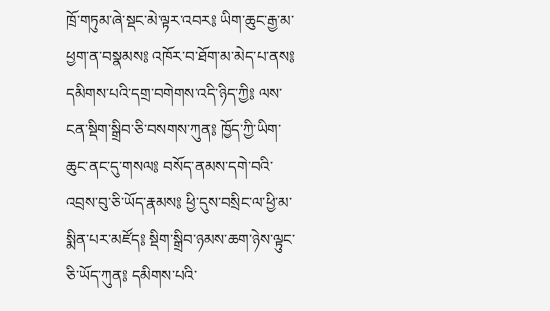ཁྲོ་གཏུམ་ཞེ་སྡང་མེ་ལྟར་འབར༔ ཡིག་ཆུང་རྒྱ་མ་ཕྱག་ན་བསྣམས༔ འཁོར་བ་ཐོག་མ་མེད་པ་ནས༔ དམིགས་པའི་དགྲ་བགེགས་འདི་ཉིད་ཀྱི༔ ལས་ངན་སྡིག་སྒྲིབ་ཅི་བསགས་ཀུན༔ ཁྱོད་ཀྱི་ཡིག་ཆུང་ནང་དུ་གསལ༔ བསོད་ནམས་དགེ་བའི་འབྲས་བུ་ཅི་ཡོད་རྣམས༔ ཕྱི་དུས་བསྲིང་ལ་ཕྱི་མ་སྨིན་པར་མཛོད༔ སྡིག་སྒྲིབ་ཉམས་ཆག་ཉེས་ལྟུང་ཅི་ཡོད་ཀུན༔ དམིགས་པའི་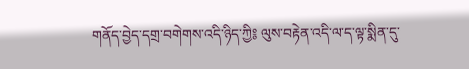གནོད་བྱེད་དགྲ་བགེགས་འདི་ཉིད་ཀྱི༔ ལུས་བརྟེན་འདི་ལ་ད་ལྟ་སྨིན་དུ་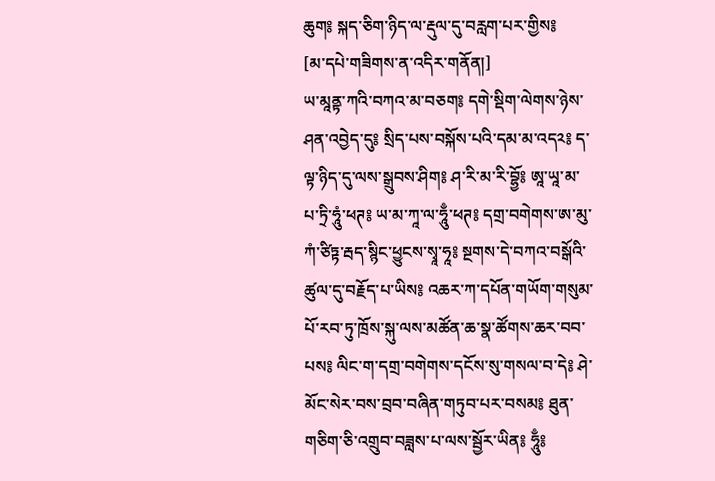ཆུག༔ སྐད་ཅིག་ཉིད་ལ་རྡུལ་དུ་བརླག་པར་གྱིས༔
[མ་དཔེ་གཟིགས་ན་འདིར་གནོན།]
ཡ་མཱནྟ་ཀའི་བཀའ་མ་བཅག༔ དགེ་སྡིག་ལེགས་ཉེས་ཤན་འབྱེད་དུ༔ སྲིད་པས་བསྐོས་པའི་དམ་མ་འད༢༔ ད་ལྟ་ཉིད་དུ་ལས་སྒྲུབས་ཤིག༔ ཤ་རི་མ་རི་བྷྱོ༔ ཨཱ་ཡཱ་མ་པ་ཏྲི་ཧཱུཾ་ཕཊ༔ ཡ་མ་ཀཱ་ལ་ཧཱུྃ་ཕཊ༔ དགྲ་བགེགས་ཨ་མུ་ཀཾ་ཙིཏྟ་རྦད་སྙིང་ཕྱུངས་སྭཱ་ཧཱ༔ སྔགས་དེ་བཀའ་བསྒོའི་ཚུལ་དུ་བརྗོད་པ་ཡིས༔ འཆར་ཀ་དཔོན་གཡོག་གསུམ་པོ་རབ་ཏུ་ཁྲོས་སྐུ་ལས་མཚོན་ཆ་སྣ་ཚོགས་ཆར་བབ་པས༔ ལིང་ག་དགྲ་བགེགས་དངོས་སུ་གསལ་བ་དེ༔ ཤེ་མོང་སེར་བས་བྲབ་བཞིན་གཏུབ་པར་བསམ༔ ཐུན་གཅིག་ཅི་འགྲུབ་བཟླས་པ་ལས་སྦྱོར་ཡིན༔ ཧཱུྃ༔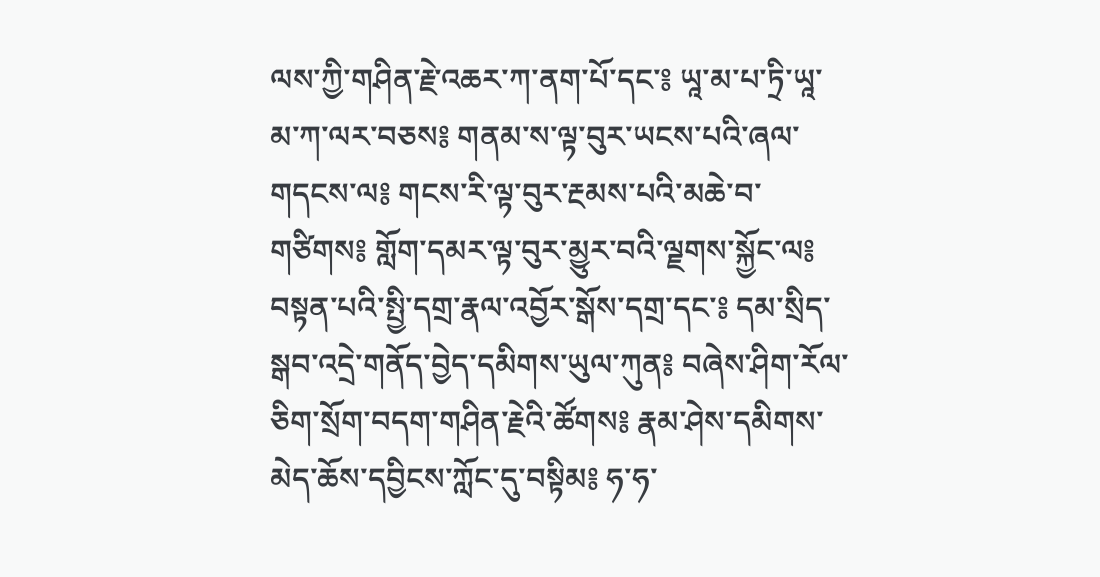ལས་ཀྱི་གཤིན་རྗེ་འཆར་ཀ་ནག་པོ་དང་༔ ཡཱ་མ་པ་ཏྲི་ཡཱ་མ་ཀ་ལར་བཅས༔ གནམ་ས་ལྟ་བུར་ཡངས་པའི་ཞལ་གདངས་ལ༔ གངས་རི་ལྟ་བུར་རྔམས་པའི་མཆེ་བ་གཙིགས༔ གློག་དམར་ལྟ་བུར་མྱུར་བའི་ལྗགས་སྐྱོང་ལ༔ བསྟན་པའི་སྤྱི་དགྲ་རྣལ་འབྱོར་སྒོས་དགྲ་དང་༔ དམ་སྲིད་སྒབ་འདྲེ་གནོད་བྱེད་དམིགས་ཡུལ་ཀུན༔ བཞེས་ཤིག་རོལ་ཅིག་སྲོག་བདག་གཤིན་རྗེའི་ཚོགས༔ རྣམ་ཤེས་དམིགས་མེད་ཆོས་དབྱིངས་ཀློང་དུ་བསྟིམ༔ ཧ་ཧ་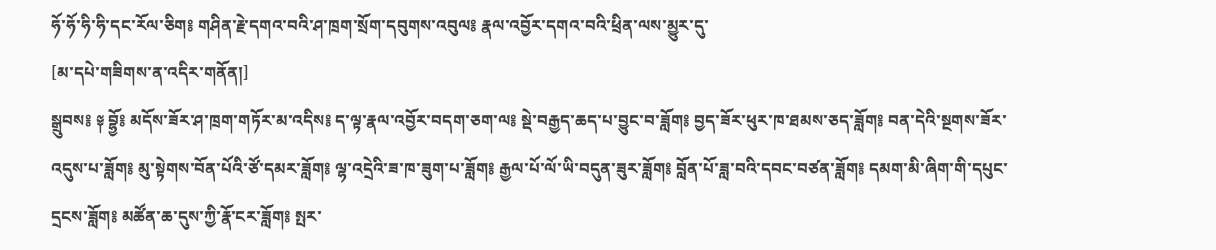ཧོ་ཧོ་ཧི་ཧི་དང་རོལ་ཅིག༔ གཤིན་རྗེ་དགའ་བའི་ཤ་ཁྲག་སྲོག་དབུགས་འབུལ༔ རྣལ་འབྱོར་དགའ་བའི་ཕྲིན་ལས་མྱུར་དུ་
[མ་དཔེ་གཟིགས་ན་འདིར་གནོན།]
སྒྲུབས༔ ༈ བྷྱོ༔ མདོས་ཟོར་ཤ་ཁྲག་གཏོར་མ་འདིས༔ ད་ལྟ་རྣལ་འབྱོར་བདག་ཅག་ལ༔ སྡེ་བརྒྱད་ཆད་པ་བྱུང་བ་ཟློག༔ བྱད་ཟོར་ཕུར་ཁ་ཐམས་ཅད་ཟློག༔ བན་དེའི་སྔགས་ཟོར་འདུས་པ་ཟློག༔ མུ་སྟེགས་བོན་པོའི་ཙོ་དམར་ཟློག༔ ལྷ་འདྲེའི་ཟ་ཁ་ཟུག་པ་ཟློག༔ རྒྱལ་པོ་ལོ་ཡི་བདུན་ཟུར་ཟློག༔ བློན་པོ་ཟླ་བའི་དབང་བཙན་ཟློག༔ དམག་མི་ཞིག་གི་དཔུང་དྲངས་ཟློག༔ མཚོན་ཆ་དུས་ཀྱི་རྣོ་ངར་ཟློག༔ སྤར་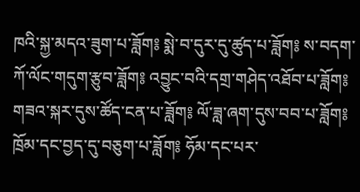ཁའི་སྐྱ་མདའ་ཟུག་པ་ཟློག༔ སྨེ་བ་དུར་དུ་ཚུད་པ་ཟློག༔ ས་བདག་ཀོ་ལོང་གདུག་རྩུབ་ཟློག༔ འབྱུང་བའི་དགྲ་གཤེད་འཐོབ་པ་ཟློག༔ གཟའ་སྐར་དུས་ཚོད་ངན་པ་ཟློག༔ ལོ་ཟླ་ཞག་དུས་བབ་པ་ཟློག༔ ཁྲོམ་དང་བྱད་དུ་བཅུག་པ་ཟློག༔ ཧོམ་དང་པར་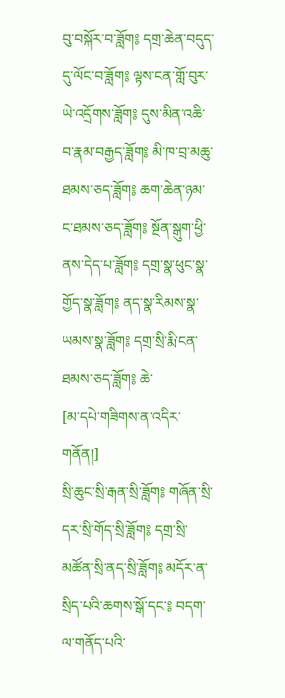བུ་བསྐོར་བ་ཟློག༔ དགྲ་ཆེན་བདུད་དུ་ལོང་བ་ཟློག༔ ལྟས་ངན་གློ་བུར་ཡེ་འདྲོགས་ཟློག༔ དུས་མིན་འཆི་བ་རྣམ་བརྒྱད་ཟློག༔ མི་ཁ་བྲ་མཆུ་ཐམས་ཅད་ཟློག༔ ཆག་ཆེན་ཉམ་ང་ཐམས་ཅད་ཟློག༔ སྔོན་སྒུག་ཕྱི་ནས་དེད་པ་ཟློག༔ དགྲ་སྣ་ཕུང་སྣ་གྱོད་སྣ་ཟློག༔ ནད་སྣ་རིམས་སྣ་ཡམས་སྣ་ཟློག༔ དགྲ་སྲི་རྨི་ངན་ཐམས་ཅད་ཟློག༔ ཆེ་
[མ་དཔེ་གཟིགས་ན་འདིར་གནོན།]
སྲི་ཆུང་སྲི་རྒན་སྲི་ཟློག༔ གཞོན་སྲི་དར་སྲི་གོད་སྲི་ཟློག༔ དགྲ་སྲི་མཚོན་སྲི་ནད་སྲི་ཟློག༔ མདོར་ན་སྲིད་པའི་ཆགས་སྒོ་དང་༔ བདག་ལ་གནོད་པའི་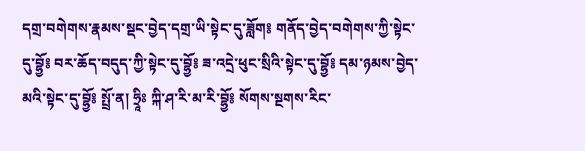དགྲ་བགེགས་རྣམས་སྡང་བྱེད་དགྲ་ཡི་སྟེང་དུ་ཟློག༔ གནོད་བྱེད་བགེགས་ཀྱི་སྟེང་དུ་བྷྱོ༔ བར་ཆོད་བདུད་ཀྱི་སྟེང་དུ་བྷྱོ༔ ཟ་འདྲེ་ཕུང་སྲིའི་སྟེང་དུ་བྷྱོ༔ དམ་ཉམས་བྱེད་མའི་སྟེང་དུ་བྷྱོ༔ སྤྲོ་ན། ཧྲཱིཿ ཀྐི་ཤ་རི་མ་རི་བྷྱོ༔ སོགས་སྔགས་རིང་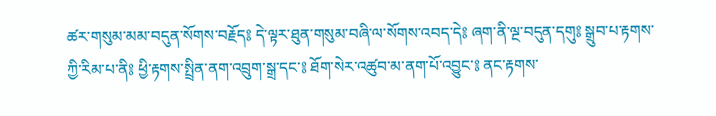ཚར་གསུམ་མམ་བདུན་སོགས་བརྗོད༔ དེ་ལྟར་ཐུན་གསུམ་བཞི་ལ་སོགས་འབད་དེ༔ ཞག་ནི་ལྔ་བདུན་དགུ༔ སྒྲུབ་པ་རྟགས་ཀྱི་རིམ་པ་ནི༔ ཕྱི་རྟགས་སྤྲིན་ནག་འབྲུག་སྒྲ་དང་༔ ཐོག་སེར་འཚུབ་མ་ནག་པོ་འབྱུང་༔ ནང་རྟགས་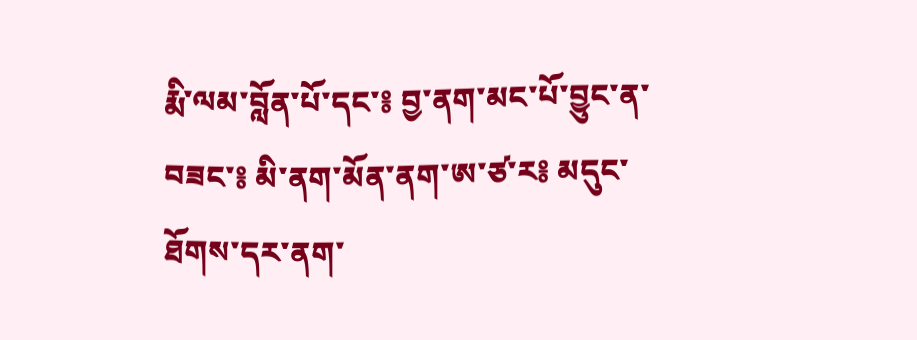རྨི་ལམ་བློན་པོ་དང་༔ བྱ་ནག་མང་པོ་བྱུང་ན་བཟང་༔ མི་ནག་མོན་ནག་ཨ་ཙ་ར༔ མདུང་ཐོགས་དར་ནག་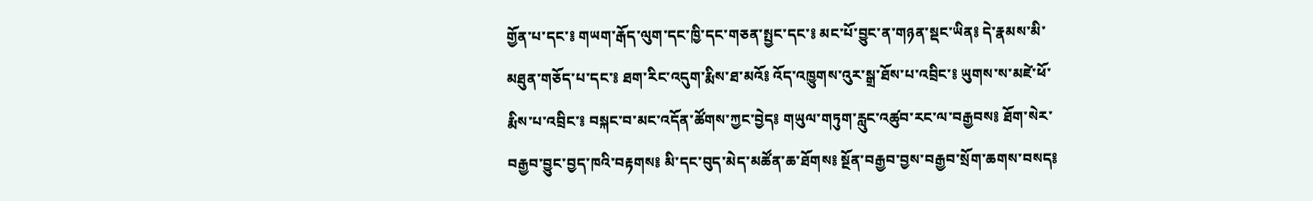གྱོན་པ་དང་༔ གཡག་རྒོད་ལུག་དང་ཁྱི་དང་གཅན་སྤྱང་དང་༔ མང་པོ་བྱུང་ན་གཉན་སྡང་ཡིན༔ དེ་རྣམས་མི་མཐུན་གཅོད་པ་དང་༔ ཐག་རིང་འདུག་རྨིས་ཐ་མའོ༔ འོད་འཁྱུགས་འུར་སྒྲ་ཐོས་པ་འབྲིང་༔ ཡུགས་ས་མཛེ་ཕོ་རྨིས་པ་འབྲིང་༔ བསྐང་བ་མང་འདོན་ཚོགས་ཀྱང་བྱེད༔ གཡུལ་གཏུག་རླུང་འཚུབ་རང་ལ་བརྒྱབས༔ ཐོག་སེར་བརྒྱབ་བྱུང་བྱད་ཁའི་བརྟགས༔ མི་དང་བུད་མེད་མཚོན་ཆ་ཐོགས༔ སྔོན་བརྒྱབ་བྱས་བརྒྱབ་སྲོག་ཆགས་བསད༔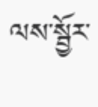ལས་སྦྱོར་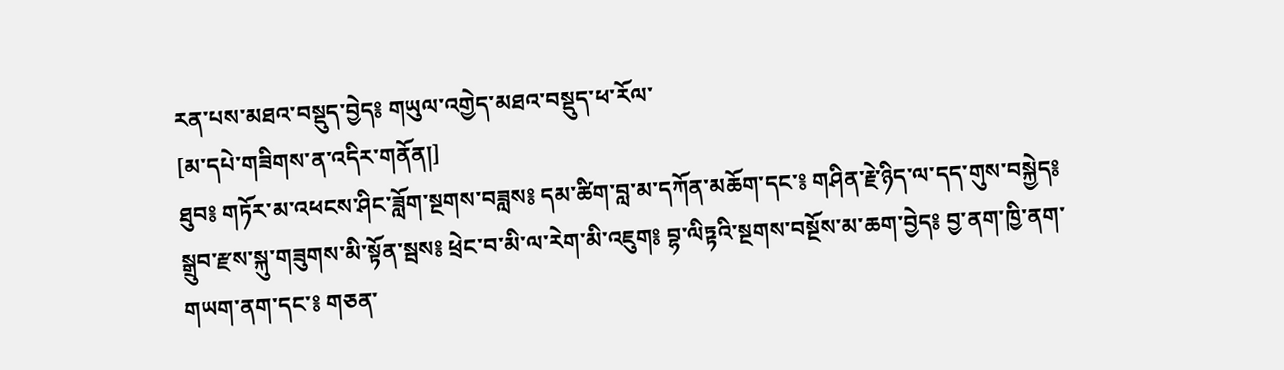རན་པས་མཐའ་བསྡུད་བྱེད༔ གཡུལ་འགྱེད་མཐའ་བསྡུད་ཕ་རོལ་
[མ་དཔེ་གཟིགས་ན་འདིར་གནོན།]
ཐུབ༔ གཏོར་མ་འཕངས་ཤིང་ཟློག་སྔགས་བཟླས༔ དམ་ཚིག་བླ་མ་དཀོན་མཆོག་དང་༔ གཤིན་རྗེ་ཉིད་ལ་དད་གུས་བསྐྱེད༔ སྒྲུབ་རྫས་སྐུ་གཟུགས་མི་སྟོན་སྦས༔ ཕྲེང་བ་མི་ལ་རེག་མི་འཇུག༔ བྷ་ལིཏྟའི་སྔགས་བསྔོས་མ་ཆག་བྱེད༔ བྱ་ནག་ཁྱི་ནག་གཡག་ནག་དང་༔ གཅན་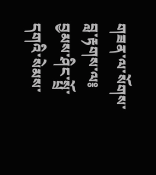གཟན་ལ་སོགས་བླ་རྟགས་ལ༔ བྱམས་ཤིང་སྤྲོ་དགའི་སེམས་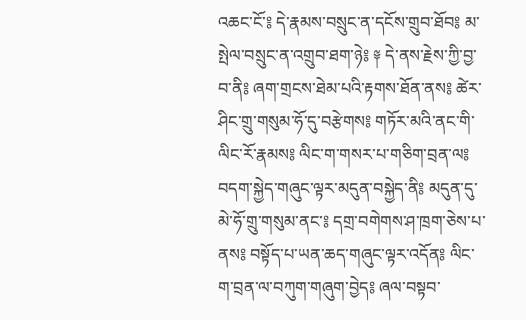འཆང་ངོ་༔ དེ་རྣམས་བསྲུང་ན་དངོས་གྲུབ་ཐོབ༔ མ་སྤེལ་བསྲུང་ན་འགྲུབ་ཐག་ཉེ༔ ༈ དེ་ནས་རྗེས་ཀྱི་བྱ་བ་ནི༔ ཞག་གྲངས་ཐེམ་པའི་རྟགས་ཐོན་ནས༔ ཚེར་ཤིང་གྲུ་གསུམ་ཧོ་དུ་བརྩེགས༔ གཏོར་མའི་ནང་གི་ལིང་རོ་རྣམས༔ ལིང་ག་གསར་པ་གཅིག་བྲན་ལ༔ བདག་སྐྱེད་གཞུང་ལྟར་མདུན་བསྐྱེད་ནི༔ མདུན་དུ་མེ་ཧོ་གྲུ་གསུམ་ནང་༔ དགྲ་བགེགས་ཤ་ཁྲག་ཅེས་པ་ནས༔ བསྟོད་པ་ཡན་ཆད་གཞུང་ལྟར་འདོན༔ ལིང་ག་བྲན་ལ་བཀུག་གཞུག་བྱེད༔ ཞལ་བསྟབ་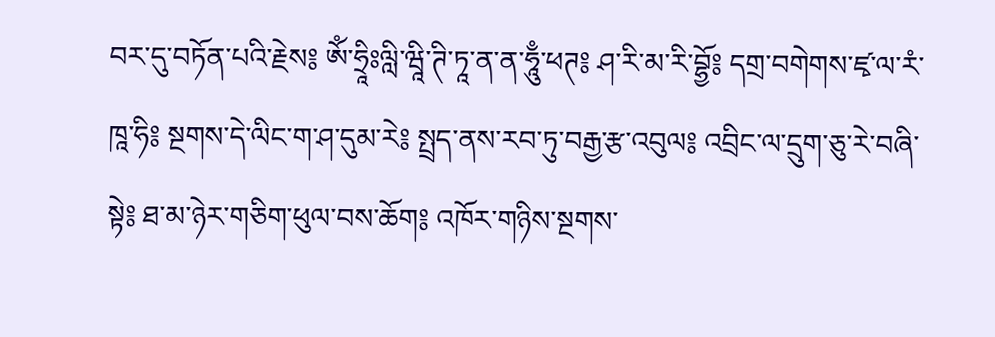བར་དུ་བཏོན་པའི་རྗེས༔ ཨོཾ་ཧྲཱིཿལླི་ཝཱི་ཊི་ཏཱ་ན་ན་ཧཱུྃ་ཕཊ༔ ཤ་རི་མ་རི་བྷྱོ༔ དགྲ་བགེགས་ཛྭ་ལ་རཾ་ཁཱ་ཧི༔ སྔགས་དེ་ལིང་ག་ཤ་དུམ་རེ༔ སྤྲད་ནས་རབ་ཏུ་བརྒྱ་རྩ་འབུལ༔ འབྲིང་ལ་དྲུག་ཅུ་རེ་བཞི་སྟེ༔ ཐ་མ་ཉེར་གཅིག་ཕུལ་བས་ཆོག༔ འཁོར་གཉིས་སྔགས་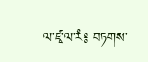ལ་ཛྭ་ལ་རཾ༔ བཏགས་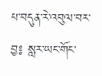པ་བདུན་རེ་འབུལ་བར་བྱ༔ སླར་ཡང་གོང་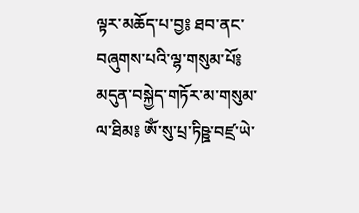ལྟར་མཆོད་པ་བྱ༔ ཐབ་ནང་བཞུགས་པའི་ལྷ་གསུམ་པོ༔ མདུན་བསྐྱེད་གཏོར་མ་གསུམ་ལ་ཐིམ༔ ཨོཾ་སུ་པྲ་ཏིཥྛ་བཛྲ་ཡེ་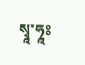སྭཱ་ཧཱཿ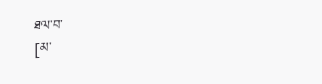ཐལ་བ་
[མ་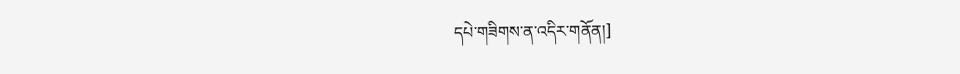དཔེ་གཟིགས་ན་འདིར་གནོན།]